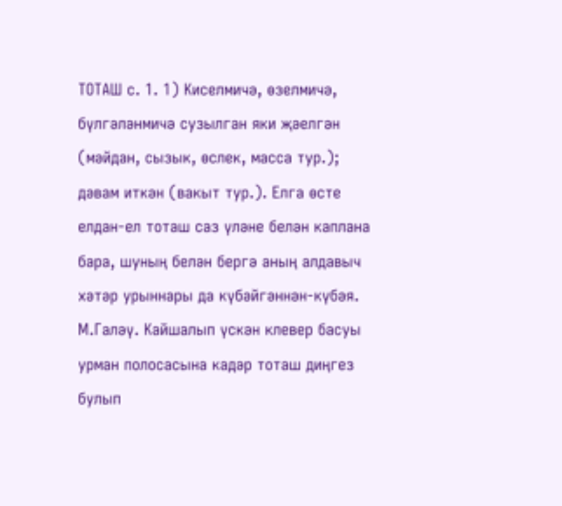ТОТАШ с. 1. 1) Киселмичә, өзелмичә, бүлгәләнмичә сузылган яки җәелгән (мәйдан, сызык, өслек, масса тур.); дәвам иткән (вакыт тур.). Елга өсте елдан-ел тоташ саз үләне белән каплана бара, шуның белән бергә аның алдавыч хәтәр урыннары да күбәйгәннән-күбәя. М.Галәү. Кайшалып үскән клевер басуы урман полосасына кадәр тоташ диңгез булып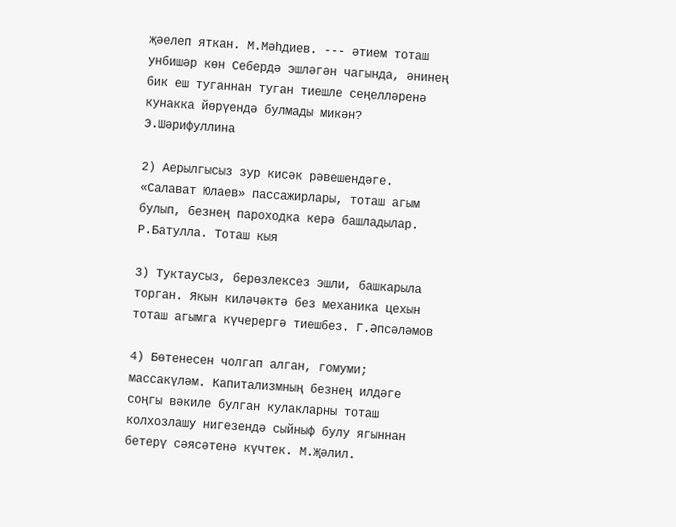җәелеп яткан. М.Мәһдиев. --- әтием тоташ унбишәр көн Себердә эшләгән чагында, әнинең бик еш туганнан туган тиешле сеңелләренә кунакка йөрүендә булмады микән? Э.Шәрифуллина

2) Аерылгысыз зур кисәк рәвешендәге. «Салават Юлаев» пассажирлары, тоташ агым булып, безнең пароходка керә башладылар. Р.Батулла. Тоташ кыя

3) Туктаусыз, берөзлексез эшли, башкарыла торган. Якын киләчәктә без механика цехын тоташ агымга күчерергә тиешбез. Г.Әпсәләмов

4) Бөтенесен чолгап алган, гомуми; массакүләм. Капитализмның безнең илдәге соңгы вәкиле булган кулакларны тоташ колхозлашу нигезендә сыйныф булу ягыннан бетерү сәясәтенә күчтек. М.Җәлил.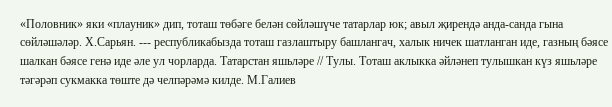«Половник» яки «плауник» дип, тоташ төбәге белән сөйләшүче татарлар юк; авыл җирендә анда-санда гына сөйләшәләр. Х.Сарьян. --- республикабызда тоташ газлаштыру башлангач, халык ничек шатланган иде, газның бәясе шалкан бәясе генә иде әле ул чорларда. Татарстан яшьләре // Тулы. Тоташ аклыкка әйләнеп тулышкан күз яшьләре тәгәрәп сукмакка төште дә челпәрәмә килде. М.Галиев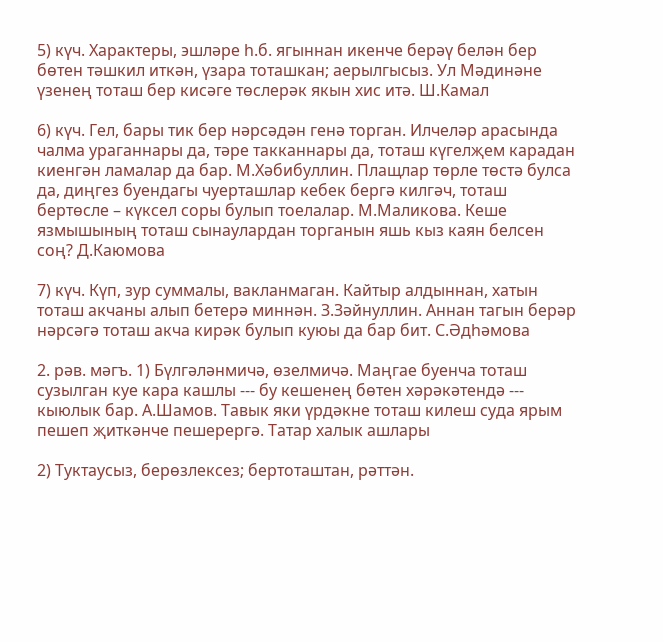5) күч. Характеры, эшләре һ.б. ягыннан икенче берәү белән бер бөтен тәшкил иткән, үзара тоташкан; аерылгысыз. Ул Мәдинәне үзенең тоташ бер кисәге төслерәк якын хис итә. Ш.Камал

6) күч. Гел, бары тик бер нәрсәдән генә торган. Илчеләр арасында чалма ураганнары да, тәре такканнары да, тоташ күгелҗем карадан киенгән ламалар да бар. М.Хәбибуллин. Плащлар төрле төстә булса да, диңгез буендагы чуерташлар кебек бергә килгәч, тоташ бертөсле – күксел соры булып тоелалар. М.Маликова. Кеше язмышының тоташ сынаулардан торганын яшь кыз каян белсен соң? Д.Каюмова

7) күч. Күп, зур суммалы, вакланмаган. Кайтыр алдыннан, хатын тоташ акчаны алып бетерә миннән. З.Зәйнуллин. Аннан тагын берәр нәрсәгә тоташ акча кирәк булып куюы да бар бит. С.Әдһәмова

2. рәв. мәгъ. 1) Бүлгәләнмичә, өзелмичә. Маңгае буенча тоташ сузылган куе кара кашлы --- бу кешенең бөтен хәрәкәтендә --- кыюлык бар. А.Шамов. Тавык яки үрдәкне тоташ килеш суда ярым пешеп җиткәнче пешерергә. Татар халык ашлары

2) Туктаусыз, берөзлексез; бертоташтан, рәттән.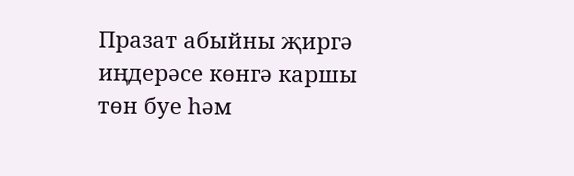Празат абыйны җиргә иңдерәсе көнгә каршы төн буе һәм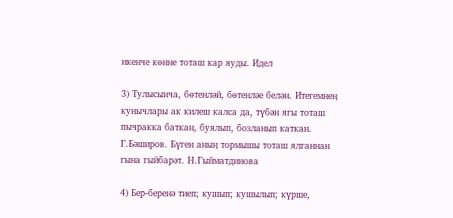икенче көнне тоташ кар яуды. Идел

3) Тулысынча, бөтенләй, бөтенләе белән. Итегемнең кунычлары ак килеш калса да, түбән ягы тоташ пычракка баткан, буялып, бозланып каткан. Г.Бәширов. Бүген аның тормышы тоташ ялганнан гына гыйбарәт. Н.Гыйматдинова

4) Бер-беренә тиеп; кушып; кушылып; күрше,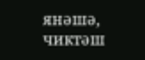янәшә, чиктәш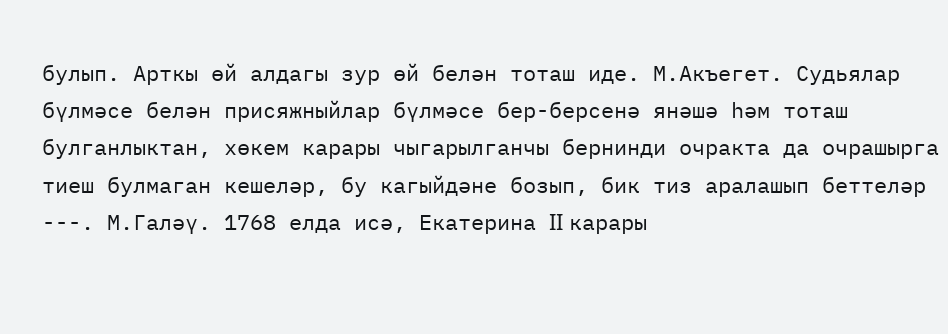булып. Арткы өй алдагы зур өй белән тоташ иде. М.Акъегет. Судьялар бүлмәсе белән присяжныйлар бүлмәсе бер-берсенә янәшә һәм тоташ булганлыктан, хөкем карары чыгарылганчы бернинди очракта да очрашырга тиеш булмаган кешеләр, бу кагыйдәне бозып, бик тиз аралашып беттеләр ---. М.Галәү. 1768 елда исә, Екатерина II карары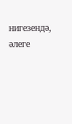нигезендә, әлеге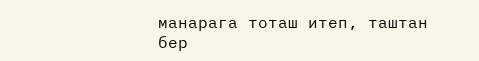манарага тоташ итеп, таштан бер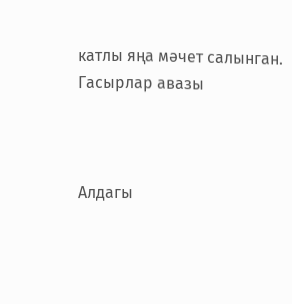катлы яңа мәчет салынган. Гасырлар авазы



Алдагы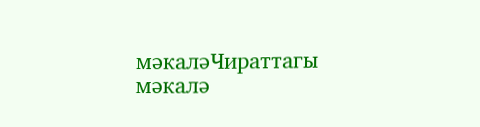мәкаләЧираттагы мәкалә